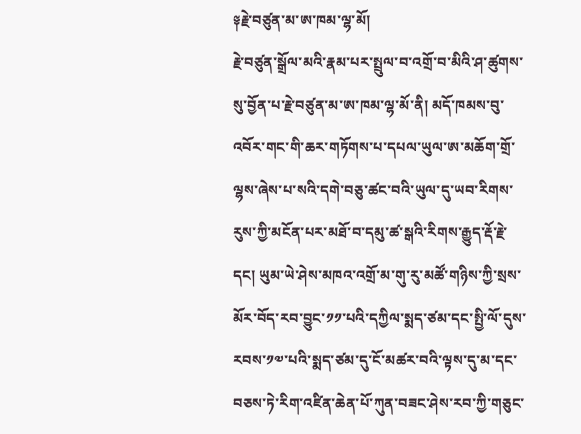༈རྗེ་བཙུན་མ་ཨ་ཁམ་ལྷ་མོ།
རྗེ་བཙུན་སྒྲོལ་མའི་རྣམ་པར་སྤྲུལ་བ་འགྲོ་བ་མིའི་ཤ་ཚུགས་སུ་བྱོན་པ་རྗེ་བཙུན་མ་ཨ་ཁམ་ལྷ་མོ་ནི། མདོ་ཁམས་བུ་འབོར་གང་གི་ཆར་གཏོགས་པ་དཔལ་ཡུལ་ཨ་མཆོག་གྲོ་ལྷས་ཞེས་པ་སའི་དགེ་བཅུ་ཚང་བའི་ཡུལ་དུ་ཡབ་རིགས་རུས་ཀྱི་མངོན་པར་མཐོ་བ་དམུ་ཚ་སྒའི་རིགས་རྒྱུད་རྡོ་རྗེ་དང། ཡུམ་ཡེ་ཤེས་མཁའ་འགྲོ་མ་གུ་རུ་མཚོ་གཉིས་ཀྱི་སྲས་མོར་བོད་རབ་བྱུང་༡༡་པའི་དཀྱིལ་སྨད་ཙམ་དང་སྤྱི་ལོ་དུས་རབས་༡༧་པའི་སྨད་ཙམ་དུ་ངོ་མཚར་བའི་ལྟས་དུ་མ་དང་བཅས་ཏེ་རིག་འཛིན་ཆེན་པོ་ཀུན་བཟང་ཤེས་རབ་ཀྱི་གཅུང་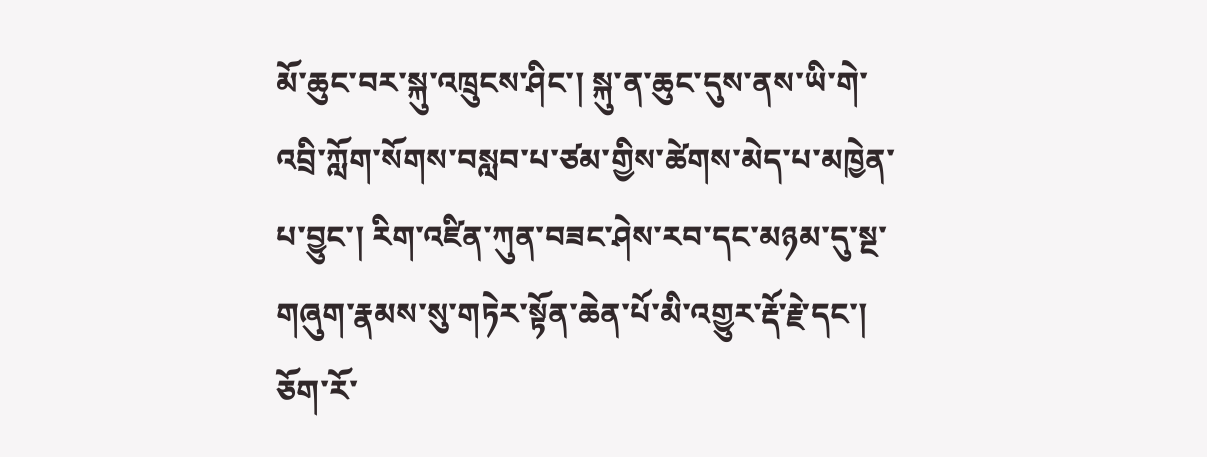མོ་ཆུང་བར་སྐུ་འཁྲུངས་ཤིང་། སྐུ་ན་ཆུང་དུས་ནས་ཡི་གེ་འབྲི་ཀློག་སོགས་བསླབ་པ་ཙམ་གྱིས་ཚེགས་མེད་པ་མཁྱེན་པ་བྱུང་། རིག་འཛིན་ཀུན་བཟང་ཤེས་རབ་དང་མཉམ་དུ་སྔ་གཞུག་རྣམས་སུ་གཏེར་སྟོན་ཆེན་པོ་མི་འགྱུར་རྡོ་རྗེ་དང་། ཅོག་རོ་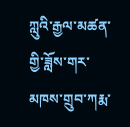ཀླུའི་རྒྱལ་མཚན་གྱི་ཟློས་གར་མཁས་གྲུབ་ཀརྨ་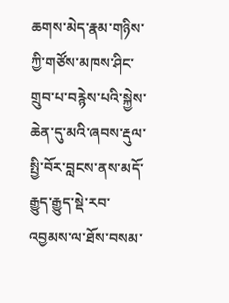ཆགས་མེད་རྣམ་གཉིས་ཀྱི་གཙོས་མཁས་ཤིང་གྲུབ་པ་བརྙེས་པའི་སྐྱེས་ཆེན་དུ་མའི་ཞབས་རྡུལ་སྤྱི་བོར་བླངས་ནས་མདོ་རྒྱུད་རྒྱུད་སྡེ་རབ་འབྱམས་ལ་ཐོས་བསམ་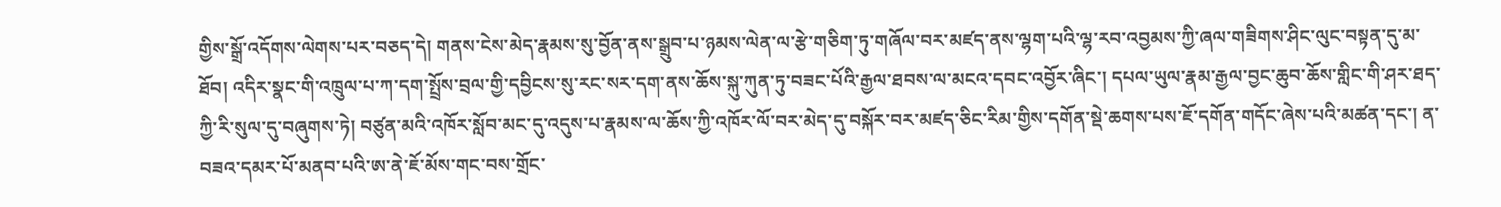གྱིས་སྒྲོ་འདོགས་ལེགས་པར་བཅད་དེ། གནས་ངེས་མེད་རྣམས་སུ་བྱོན་ནས་སྒྲུབ་པ་ཉམས་ལེན་ལ་རྩེ་གཅིག་ཏུ་གཞོལ་བར་མཛད་ནས་ལྷག་པའི་ལྷ་རབ་འབྱམས་ཀྱི་ཞལ་གཟིགས་ཤིང་ལུང་བསྟན་དུ་མ་ཐོབ། འདིར་སྣང་གི་འཁྲུལ་པ་ཀ་དག་སྤྲོས་བྲལ་གྱི་དབྱིངས་སུ་རང་སར་དག་ནས་ཆོས་སྐུ་ཀུན་ཏུ་བཟང་པོའི་རྒྱལ་ཐབས་ལ་མངའ་དབང་འབྱོར་ཞིང་། དཔལ་ཡུལ་རྣམ་རྒྱལ་བྱང་ཆུབ་ཆོས་གླིང་གི་ཤར་ཐད་ཀྱི་རི་སུལ་དུ་བཞུགས་ཏེ། བཙུན་མའི་འཁོར་སློབ་མང་དུ་འདུས་པ་རྣམས་ལ་ཆོས་ཀྱི་འཁོར་ལོ་བར་མེད་དུ་བསྐོར་བར་མཛད་ཅིང་རིམ་གྱིས་དགོན་སྡེ་ཆགས་པས་ཇོ་དགོན་གདོང་ཞེས་པའི་མཚན་དང་། ན་བཟའ་དམར་པོ་མནབ་པའི་ཨ་ནེ་ཇོ་མོས་གང་བས་གྲོང་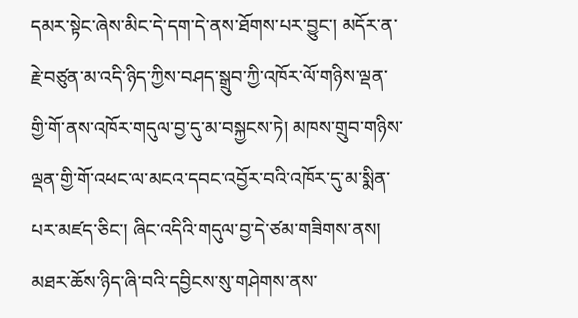དམར་སྟེང་ཞེས་མིང་དེ་དག་དེ་ནས་ཐོགས་པར་བྱུང་། མདོར་ན་རྗེ་བཙུན་མ་འདི་ཉིད་ཀྱིས་བཤད་སྒྲུབ་ཀྱི་འཁོར་ལོ་གཉིས་ལྡན་གྱི་གོ་ནས་འཁོར་གདུལ་བྱ་དུ་མ་བསྐྱངས་ཏེ། མཁས་གྲུབ་གཉིས་ལྡན་གྱི་གོ་འཕང་ལ་མངའ་དབང་འབྱོར་བའི་འཁོར་དུ་མ་སྨིན་པར་མཛད་ཅིང་། ཞིང་འདིའི་གདུལ་བྱ་དེ་ཙམ་གཟིགས་ནས། མཐར་ཆོས་ཉིད་ཞི་བའི་དབྱིངས་སུ་གཤེགས་ནས་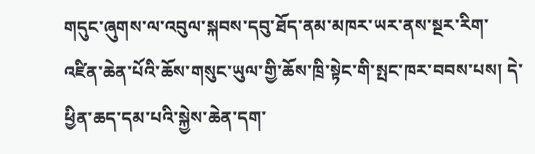གདུང་ཞུགས་ལ་འབུལ་སྐབས་དབུ་ཐོད་ནམ་མཁར་ཡར་ནས་སྔར་རིག་འཛིན་ཆེན་པོའི་ཆོས་གསུང་ཡུལ་གྱི་ཆོས་ཁྲི་སྟེང་གི་སྤང་ཁར་བབས་པས། དེ་ཕྱིན་ཆད་དམ་པའི་སྐྱེས་ཆེན་དག་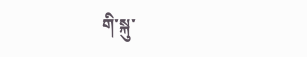གི་སྐུ་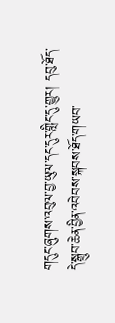གདུང་ཞུགས་འབུལ་བྱ་ཡུལ་དང་དུར་གླིང་དུ་གྱུར། དབུ་ཐོད་དེ་སྒྲུབ་ཆེན་བྱིན་འབེབས་སྐབས་ཐོད་གཡབ་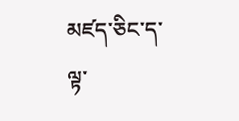མཛད་ཅིང་ད་ལྟ་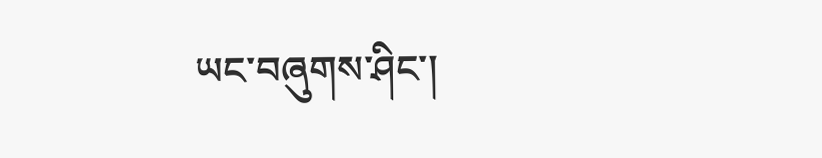ཡང་བཞུགས་ཤིང་།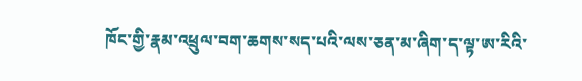ཁོང་གྱི་རྣམ་འཕྲུལ་བག་ཆགས་སད་པའི་ལས་ཅན་མ་ཞིག་ད་ལྟ་ཨ་རིའི་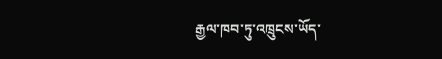རྒྱལ་ཁབ་ཏུ་འཁྲུངས་ཡོད་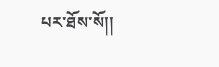པར་ཐོས་སོ།།